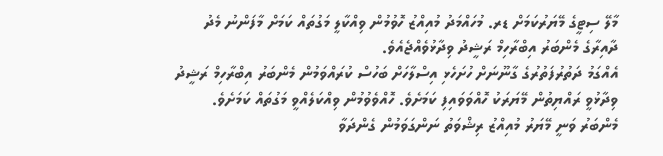މާލޭ ސިޓީގެ މޭޔަރުކަމަށް ޑރ. މުހައްމަދު މުއިއްޒު ހޮވުމުން ވިއްކާލީ މަގުތައް ކަމަށް މާފަންނު މެދު ދާއިރާގެ މެންބަރު އިބްރާހިމް ރަޝީދު ވިދާޅުވެއްޖެއެވެ.
އެއްގަމު ދަތުރުފަތުރުގެ ގާނޫނަށް ހުށަހެޅި އިސްލާހަށް ބަހުސް ކުރައްވަމުން މެންބަރު އިބްރާހިމް ރަޝީދު ވިދާޅުވީ ރައްޔިތުން މޭޔަރަކު ހޮއްވަވައިފި ކަމަށެވެ. ހޮއްވެވުމުން ވިއްކަލެއްވީ މަގުތައް ކަމަށެވެ. މެންބަރު ވަނީ މޭޔަރު މުއިއްޒު ރިޝްވަތު ނަންގަވަމުން ގެންދަވާ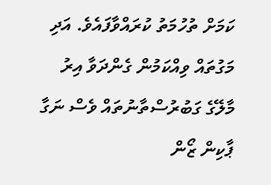ކަމަށް ތުހުމަތު ކުރައްވާފައެވެ. އަދި މަގުތައް ވިއްކަމުން ގެންދަވާ އިރު މާލޭގެ ގަބުރުސްތާނުތައް ވެސް ނަގާ ޕާކިން ޒޯން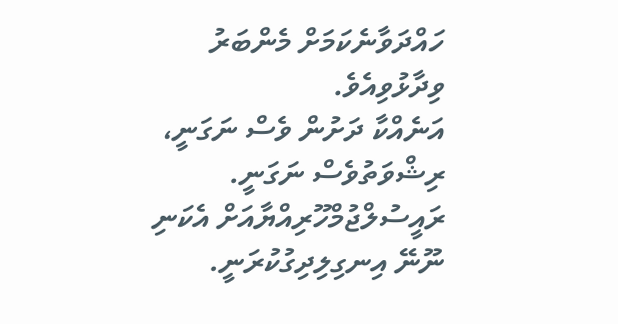ހައްދަވާނެކަމަށް މެންބަރު ވިދާޅުވިއެވެ.
އަނެއްކާ ދަށުން ވެސް ނަގަނީ، ރިޝްވަތުވެސް ނަގަނީ. ރައީސުލްޖުމްހޫރިއްޔާއަށް އެކަނި ނޫނޭ އިނގިލިދިގުކުރަނީ.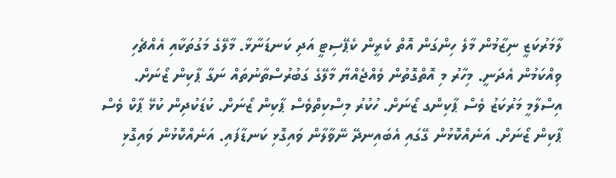ލާމަރުކަޒީ ނިޒާމުން މާލެ ހިންގަން އޮތް ކެރީން ކެޕޭސިޓީ އަދި ކަނޑަނާޅާ. މާލޭގެ މަގުތަކާއި އެއްޗެހި ވިއްކަމުން އެދަނީ. މިހާރު މި އޮތްގޮތުން ވެއްޖެއްޔާ މާލޭގެ ގަބުރުސްތާނުތައް ނަގާ ޕާކިން ޒޯނަށް. އިސްލާމީ މަރުކަޒު ވެސް ޕާކިންގ ޒޯނަށް. ހުކުރު މިސްކިތްވެސް ޕާކިން ޒޯނަށް. ކުޑަކުދިން ކުޅޭ ޕާކް ވެސް ޕާކިން ޒޯނަށް. އަނެއްކޮޅުން ގޭގައި އެބައިނދޭ ނޭވާލާން ވައިގޮޅި ކަނޑާފައި. އަނެއްކޮޅުން ވައިގޮޅި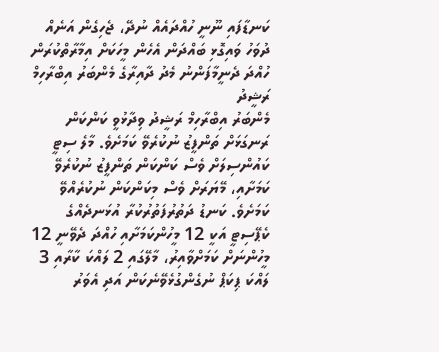ކަނޑާފައި ނޫނީ ހުއްދައެއް ނުދޭ، ޖެހިގެން އަނެއް ދުވަހު ވައިގޮޅި ބައްދަން އެހެން މީހަކަށް އިމާރާތްކުރަން ހުއްދަ ދެނީމާފަންނު މެދު ދާއިރާގެ މެންބަރު އިބްރާހިމް ރަޝީދު
މެންބަރު އިބްރާހިމް ރަޝީދު ވިދާޅުވީ ކަންކަން ރަނގަޅަށް ތަންފީޒު ނުކުރެވޭ ކަމަށެވެ. މާލެ ސިޓީ ކައުންސިލަށް ވެސް ކަންކަން ތަންފީޒު ނުކުރެވޭ ކަމަށާއި، މޭޔަރަށް ވެސް މިކަންކަން ނުކުރެއްވޭ ކަމަށެވެ. ކަނޑު ދަތުރުފަތުރުކުރާ އުޅަނދެއްގެ ކެޕޭސިޓީ އަކީ 12 މީހުންކަމަށާއި ހުއްދަ ދެވޭނީ 12 މީހުންނަށް ކަމަށްވާއިރު، މާލޭގައި 2 ލައްކަ ކާރާއި 3 ލައްކަ ޕިކަޕް ނުގެންގުޅެވޭނެކަން އަދި އެވަރު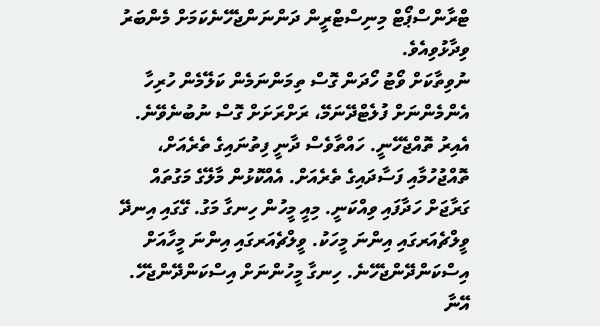ޓްރާންސްޕޯޓް މިނިސްޓްރީން ދަންނަންޖެހޭނެކަމަށް މެންބަރު ވިދާޅުވިއެވެ.
ނުވިތާކަށް ވޯޓު ހޯދަން ގޮސް ތިމަންނަމެން ކަލޭމެން ހުރިހާ އެންމެންނަށް ފުލެޓްދޭނަމޭ، ރަށްރަށަށް ގޮސް ނުބުނެވޭނެ. އެއިރު ތޮއްޖެހޭނީ. ހައްތާވެސް ދާނީ ފިތުނައިގެ ތެރެއަށް، ތޮއްޖުހުމާއި ފަސާދައިގެ ތެރެއަށް. އެއްކޮޅުން މާލޭގެ މަގުތައް ގަރާޖަށް ހަދާފައި ވިއްކަނީ. މިއީ މީހުން ހިނގާ މަގު. ގޭގައި އިނދޭ ވީލްޗެއަރގައި އިންނަ މީހަކު. ވީލްޗެއަރގައި އިންނަ މީހާއަށް އިސްކަންދޭންޖެހޭނެ. ހިނގާ މީހުންނަށް އިސްކަންދޭންޖެހޭ. އޭނާ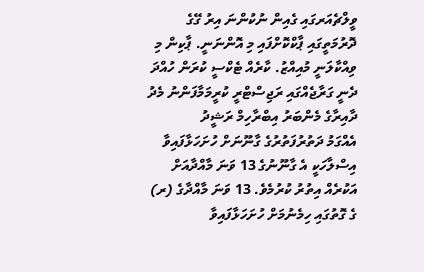ވީލްޗެއަރގައި ގެއިން ނުކުންނަ އިރު ގޭގެ ދޮރުމަތީގައި ޕާކްކޮށްފައި މި އޮންނަނީ. ޕާކިން މި ވިއްކާލަނީ މުއިއްޒު. ކާރެއް ޓެކްސީ ކުރަން ހުއްދަ ދެނީ ގަރާޖެއްގައި ރަޖިސްޓްރީ ކުރީމަމާފަންނު މެދު ދާއިރާގެ މެންބަރު އިބްރާހިމް ރަޝީދު
އެއްގަމު ދަތުރުފަތުރުގެ ގާނޫނަށް ހުށަހަޅާފައިވާ އިސްލާހަކީ އެ ގާނޫނުގެ 13 ވަނަ މާއްދާއަށް އަކުރެއް އިތުރު ކުރުމެވެ. 13 ވަނަ މާއްދާގެ (ރ) ގެ ގޮތުގައި ހިމެނުމަށް ހުށަހަޅާފައިވާ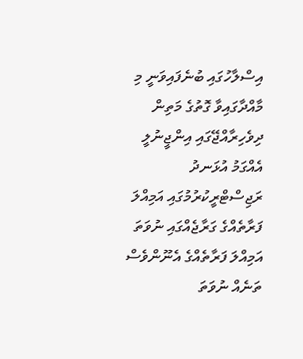އިސްލާހުގައި ބުނެފައިވަނީ މި މާއްދާގައިވާ ގޮތުގެ މަތިން ދިވެހިރާއްޖޭގައި އިންޖީނުލީ އެއްގަމު އުޅަނދު ރަޖިސްޓްރީކުރުމުގައި އަމިއްލަ ފަރާތެއްގެ ގަރާޖެއްގައި ނުވަތަ އަމިއްލަ ފަރާތެއްގެ އެނޫންވެސް ތަނެއް ނުވަތަ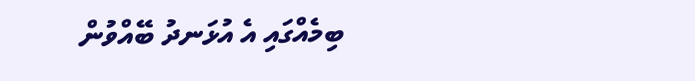ބިމެއްގައި އެ އުޅަނދު ބޭއްވުން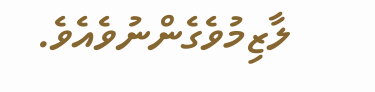ލާޒިމުވެގެންނުވެއެވެ.